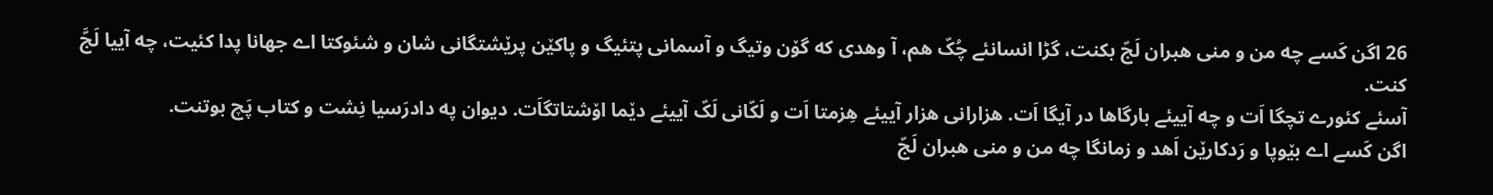26 اگن کَسے چه من و منی هبران لَجّ بکنت، گڑا انسانئے چُکّ هم، آ وهدی که گۆن وتیگ و آسمانی پتئیگ و پاکێن پرێشتگانی شان و شئوکتا اے جهانا پدا کئیت، چه آییا لَجَّ کنت.
آسئے کئورے تچگا اَت و چه آییئے بارگاها در آیگا اَت. هزارانی هزار آییئے هِزمتا اَت و لَکّانی لَکّ آییئے دێما اۆشتاتگاَت. دیوان په دادرَسیا نِشت و کتاب پَچ بوتنت.
اگن کَسے اے بێوپا و رَدکارێن اَهد و زمانگا چه من و منی هبران لَجّ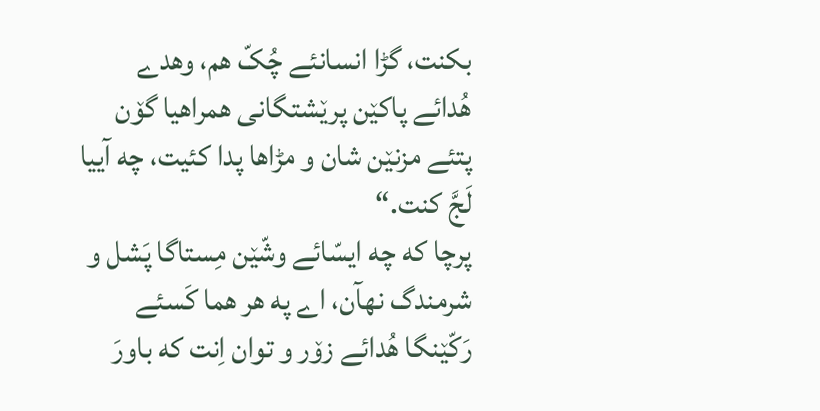بکنت، گڑا انسانئے چُکّ هم، وهدے هُدائے پاکێن پرێشتگانی همراهیا گۆن پتئے مزنێن شان و مڑاها پدا کئیت، چه آییا لَجَّ کنت.“
پرچا که چه ایسّائے وشّێن مِستاگا پَشل و شرمندگ نهآن، اے په هر هما کَسئے رَکّێنگا هُدائے زۆر و توان اِنت که باورَ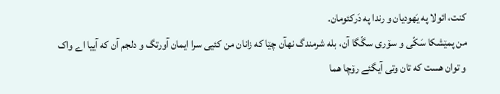کنت، ائولا په یَهودیان و رندا په دَرکئومان.
من پمێشکا سَکّی و سۆری سگّگا آن، بله شرمندگ نهآن چێا که زانان من کئیی سرا ایمان آورتگ و دلجم آن که آییا اے واک و توان هست که تان وتی آیگئے رۆچا هما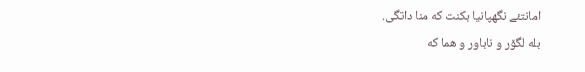امانتئے نگهپانیا بکنت که منا داتگی.
بله لگۆر و ناباور و هما که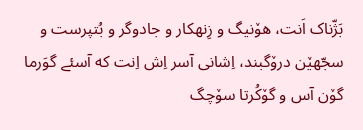بَژّناک اَنت، هۆنیگ و زِنهکار و جادوگر و بُتپرست و سجّهێن درۆگبند، اِشانی آسر اِش اِنت که آسئے گوَرما گۆن آس و گۆکُرتا سۆچگ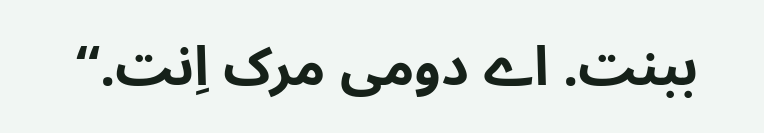ببنت. اے دومی مرک اِنت.“